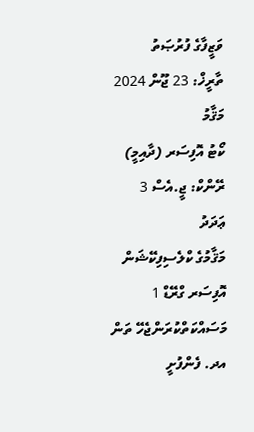ވަޒީފާގެ ފުރުޞަތު
ތާރީޚް: 23 ޖޫން 2024
މަޤާމު
ކޯޓު އޮފިސަރ (ދާއިމީ)
ރޭންކް: ޖީ.އެސް 3
ޢަދަދު
މަޤާމުގެ ކްލެސިފިކޭޝަން
އޮފިސަރ ގްރޭޑް 1
މަސައްކަތްކުރަންޖެހޭ ތަން
އދ. ފެންފުށީ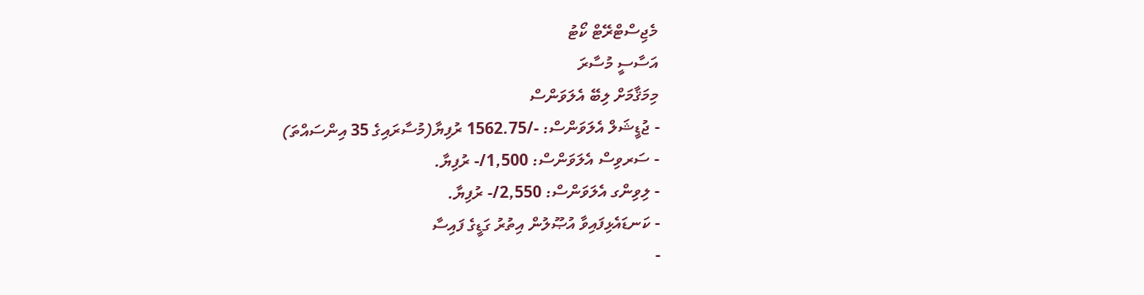މެޖިސްޓްރޭޓް ކޯޓު
އަސާސީ މުސާރަ
މިމަޤާމަށް ލިބޭ އެލަވަންސް
- ޖުޑީޝަލް އެލަވަންސް: -/1562.75 ރުފިޔާ(މުސާރައިގެ 35 އިންސައްތަ)
- ސަރވިސް އެލަވަންސް: 1,500/- ރުފިޔާ.
- ލިވިންގ އެލަވަންސް: 2,550/- ރުފިޔާ.
- ކަނޑައެޅިފައިވާ އުޞޫލުން އިތުރު ގަޑީގެ ފައިސާ
-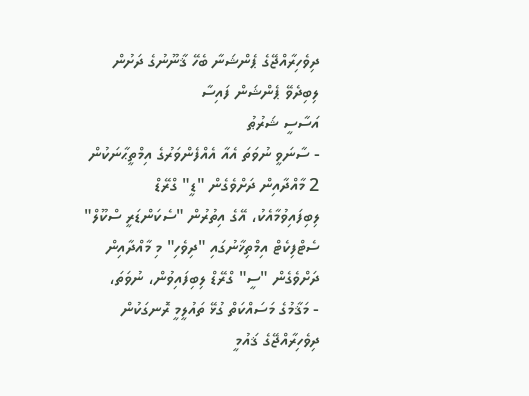ދިވެހިރާއްޖޭގެ ޕެންޝަނާ ބެހޭ ޤާނޫނުގެ ދަށުން ލިބިދެވޭ ޕެންޝަން ފައިސާ
އަސާސީ ޝަރުޠު
- ސާނަވީ ނުވަތަ އެއާ އެއްފެންވަރުގެ އިމްތީޙާނަކުން 2 މާއްދާއިން ދަށްވެގެން "ޑީ" ގްރޭޑް ލިބިފައިވުމާއެކު، އޭގެ އިތުރުން "ސެކަންޑަރީ ސްކޫލް" ސެޓްފިކެޓް އިމްތިޚާނުގައި "ދިވެހި" މި މާއްދާއިން ދަށްވެގެން "ސީ" ގްރޭޑް ލިބިފައިވުން، ނުވަތަ،
- މަޤާމުގެ މަސައްކަތް ގުޅޭ ތައުލީމީ ރޮނގަކުން ދިވެހިރާއްޖޭގެ ޤައުމީ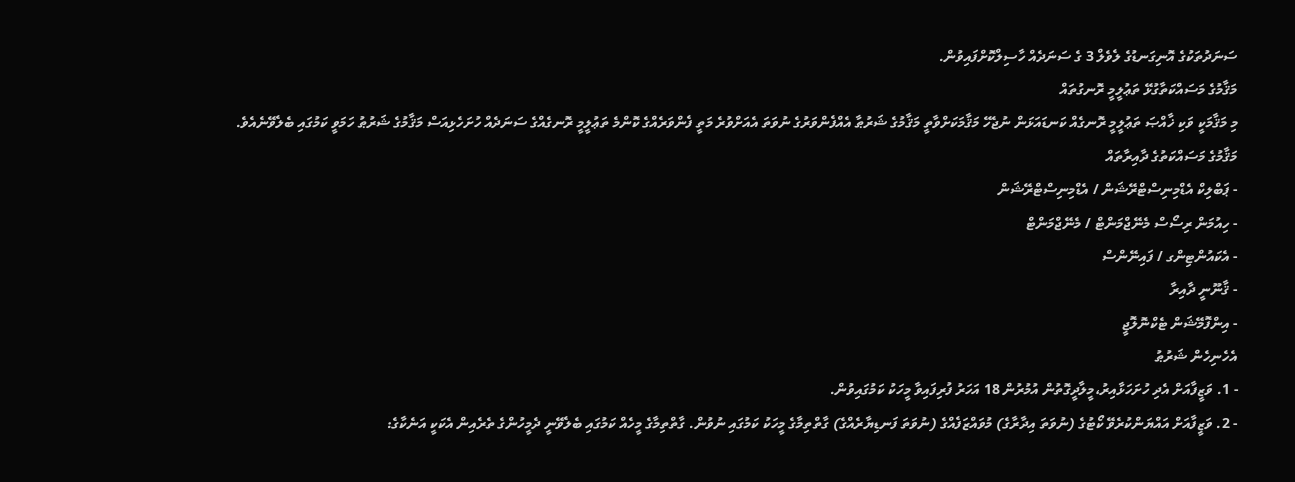ސަނަދުތަކުގެ އޮނިގަނޑުގެ ލެވެލް 3 ގެ ސަނަދެއް ހާސިލްކޮށްފައިވުން.
މަޤާމުގެ މަސައްކަތާގުޅޭ ތަޢުލީމީ ރޮނގުތައް
މި މަޤާމަކީ ވަކި ޚާއްޞަ ތަޢުލީމީ ރޮނގެއް ކަނޑައަޅަން ނުޖެހޭ މަޤާމަކަށްވާތީ މަޤާމުގެ ޝަރުޠާ އެއްފެންވަރުގެ ނުވަތަ އެއަށްވުރެ މަތީ ފެންވަރެއްގެ ކޮންމެ ތަޢުލީމީ ރޮނގެއްގެ ސަނަދެއް ހުށަހެޅިއަސް މަޤާމުގެ ޝަރުޠު ހަމަވީ ކަމުގައި ބެލެވޭނެއެވެ.
މަޤާމުގެ މަސައްކަތުގެ ދާއިރާތައް
- ޕަބްލިކް އެޑްމިނިސްޓްރޭޝަން / އެޑްމިނިސްޓްރޭޝަން
- ހިއުމަން ރިސޯސް މެނޭޖްމަންޓް / މެނޭޖްމަންޓް
- އެކައުންޓިންގ / ފައިނޭންސް
- ޤާނޫނީ ދާއިރާ
- އިންފޮމޭޝަން ޓެކްނޮލޮޖީ
އެހެނިހެން ޝަރުޠު
- 1. ވަޒީފާއަށް އެދި ހުށަހަޅާއިރު،މީލާދީގޮތުން އުމުރުން 18 އަހަރު ފުރިފައިވާ މީހަކު ކަމުގައިވުން.
- 2. ވަޒީފާއަށް އައްޔަންކުރެވޭ ކޯޓުގެ (ނުވަތަ އިދާރާގެ) މުވައްޒަފެއްގެ (ނުވަތަ ފަނޑިޔާރެއްގެ) ގާތްތިމާގެ މީހަކު ކަމުގައި ނުވުން. ގާތްތިމާގެ މީހެއް ކަމުގައި ބެލެވޭނީ ދެމީހުންގެ ތެރެއިން އެކަކީ އަނެކާގެ: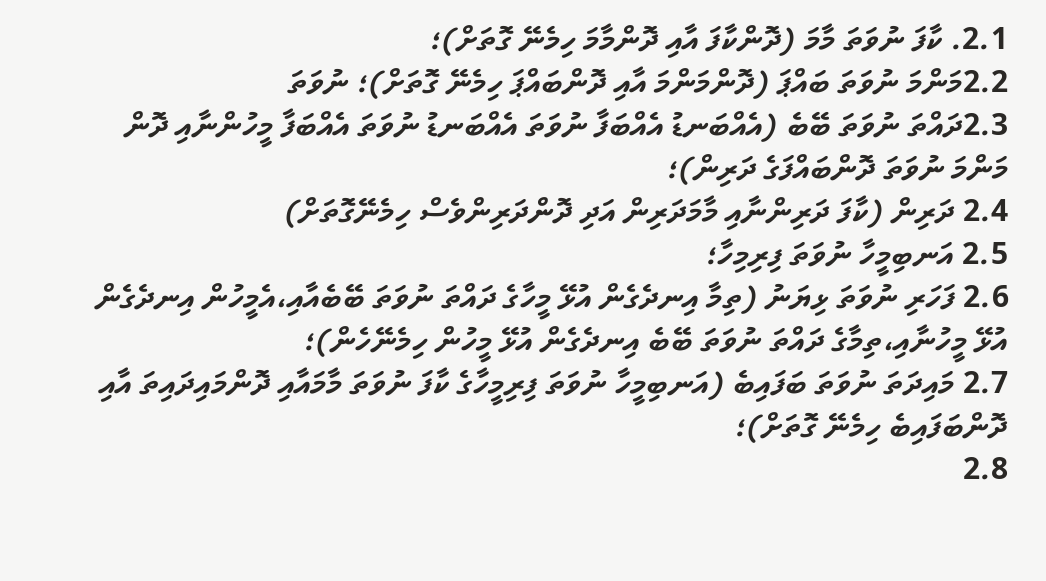2.1. ކާފަ ނުވަތަ މާމަ (ދޮންކާފަ އާއި ދޮންމާމަ ހިމެނޭ ގޮތަށް)؛
2.2މަންމަ ނުވަތަ ބައްޕަ (ދޮންމަންމަ އާއި ދޮންބައްޕަ ހިމެނޭ ގޮތަށް)؛ ނުވަތަ
2.3ދައްތަ ނުވަތަ ބޭބެ (އެއްބަނޑު އެއްބަފާ ނުވަތަ އެއްބަނޑު ނުވަތަ އެއްބަފާ މީހުންނާއި ދޮން މަންމަ ނުވަތަ ދޮންބައްފަގެ ދަރިން)؛
2.4 ދަރިން (ކާފަ ދަރިންނާއި މާމަދަރިން އަދި ދޮންދަރިންވެސް ހިމެނޭގޮތަށް)
2.5 އަނބިމީހާ ނުވަތަ ފިރިމިހާ؛
2.6 ފަހަރި ނުވަތަ ޅިޔަނު (ތިމާ އިނދެގެން އުޅޭ މީހާގެ ދައްތަ ނުވަތަ ބޭބެއާއި،އެމީހުން އިނދެގެން އުޅޭ މީހުނާއި،ތިމާގެ ދައްތަ ނުވަތަ ބޭބެ އިނދެގެން އުޅޭ މީހުން ހިމެނޭހެން)؛
2.7 މައިދަތަ ނުވަތަ ބަފައިބެ (އަނބިމީހާ ނުވަތަ ފިރިމީހާގެ ކާފަ ނުވަތަ މާމައާއި ދޮންމައިދައިތަ އާއި ދޮންބަފައިބެ ހިމެނޭ ގޮތަށް)؛
2.8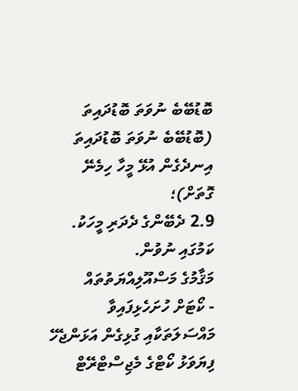ބޮޑުބޭބެ ނުވަތަ ބޮޑުދައިތަ (ބޮޑުބޭބެ ނުވަތަ ބޮޑުދައިތަ އިނދެގެން އުޅޭ މީހާ ހިމެނޭ ގޮތަށް)؛
2.9 ދެބޭންގެ ދެދަރި މީހަކު.
ކަމުގައި ނުވުން.
މަޤާމުގެ މަސްއޫލިއްޔަތުތައް
- ކޯޓަށް ހުށަހެޅިފައިވާ މައްސަލަތަކާއި ގުޅިގެން އަޅަންޖެހޭ ފިޔަވަޅު ކޯޓްގެ މެޖިސްޓްރޭޓް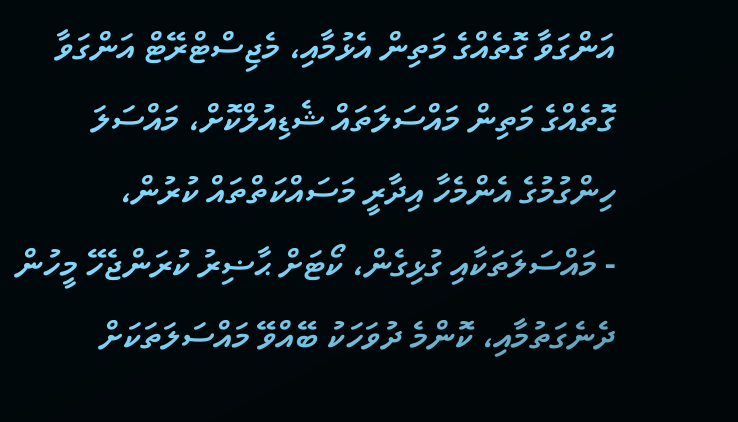އަންގަވާ ގޮތެއްގެ މަތިން އެޅުމާއި، މެޖިސްޓްރޭޓް އަންގަވާ ގޮތެއްގެ މަތިން މައްސަލަތައް ޝެޑިއުލްކޮށް، މައްސަލަ ހިންގުމުގެ އެންމެހާ އިދާރީ މަސައްކަތްތައް ކުރުން،
- މައްސަލަތަކާއި ގުޅިގެން، ކޯޓަށް ޙާޟިރު ކުރަންޖެހޭ މީހުން ދެނެގަތުމާއި، ކޮންމެ ދުވަހަކު ބޭއްވޭ މައްސަލަތަކަށް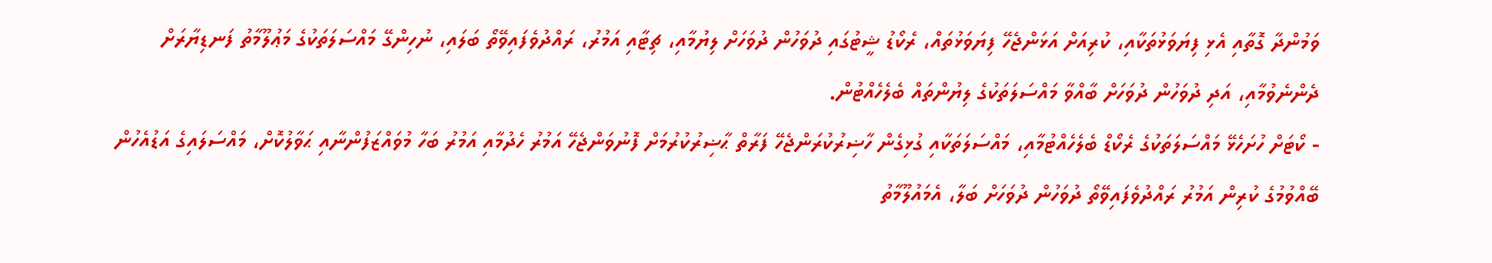ވަމުންދާ ގޮތާއި އެޅި ފިޔަވަޅުތަކާއި، ކުރިއަށް އަޅަންޖެހޭ ފިޔަވަޅުތައް، ރެކޯޑު ޝީޓުގައި ދުވަހުން ދުވަހަށް ލިޔުމާއި، ޗިޓާއި އަމުރު، ރައްދުވެފައިވޭތޯ ބަލައި، ނުހިންގޭ މައްސަލަތަކުގެ މަޢުލޫމާތު ފަނޑިޔާރަށް ދެންނެވުމާއި، އަދި ދުވަހުން ދުވަހަށް ބާއްވާ މައްސަލަތަކުގެ ލިޔުންތައް ބެލެހެއްޓުން.
- ކޯޓަށް ހުށަހެޅޭ މައްސަލަތަކުގެ ރެކޯޑް ބެލެހެއްޓުމާއި، މައްސަލަތަކާއި ގުޅިގެން ހާޟިރުކުރަންޖެހޭ ފަރާތް ޙާޟިރުކުރުމަށް ފޮނުވަންޖެހޭ އަމުރު ހެދުމާއި އަމުރު ބަހާ މުވައްޒަފުންނާއި ޙަވާލުކޮށް، މައްސަލައިގެ އަޑުއެހުން ބޭއްވުމުގެ ކުރިން އަމުރު ރައްދުވެފައިވޭތޯ ދުވަހުން ދުވަހަށް ބަލާ، އެމައުލޫމާތު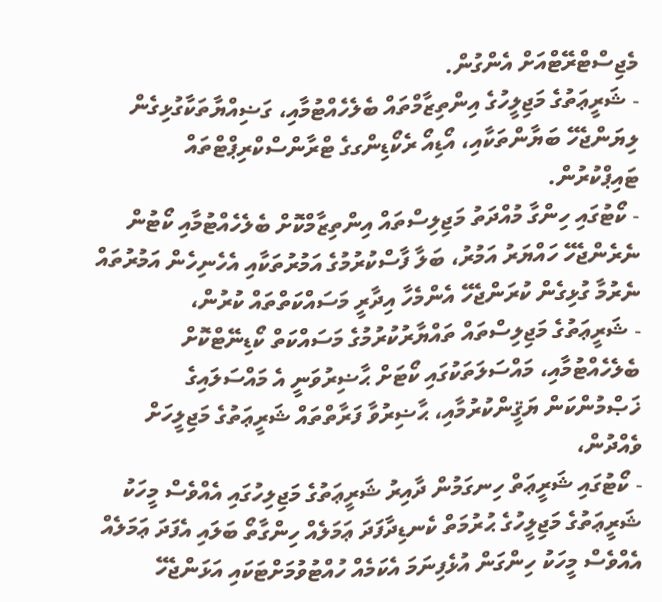މެޖިސްޓްރޭޓްއަށް އެންގުން.
- ޝަރީޢަތުގެ މަޖިލީހުގެ އިންތިޒާމްތައް ބެލެހެއްޓުމާއި، ގަޟިއްޔާތަކާގުޅިގެން ލިޔަންޖެހޭ ބަޔާންތަކާއި، އޯޑިއޯ ރެކޯޑިންގގެ ޓްރާންސްކްރިޕްޓްތައް ޓައިޕްކުރުން.
- ކޯޓުގައި ހިންގާ މުއްދަތު މަޖިލިސްތައް އިންތިޒާމްކޮށް ބެލެހެއްޓުމާއި ކޯޓުން ނެރެންޖެހޭ ހައްޔަރު އަމުރު، ބަލާ ފާސްކުރުމުގެ އަމުރުތަކާއި އެހެނިހެން އަމުރުތައް ނެރުމާ ގުޅިގެން ކުރަންޖެހޭ އެންމެހާ އިދާރީ މަސައްކަތްތައް ކުރުން،
- ޝަރީޢަތުގެ މަޖިލިސްތައް ތައްޔާރުކުރުމުގެ މަސައްކަތް ކޯޑިނޭޓްކޮށް ބެލެހެއްޓުމާއި، މައްސަލަތަކުގައި ކޯޓަށް ޙާޟިރުވަނީ އެ މައްސަލައިގެ ޚަޞްމުންކަން ޔަޤީންކުރުމާއި، ޙާޟިރުވާ ފަރާތްތައް ޝަރީޢަތުގެ މަޖިލީހަށް ވެއްދުން،
- ކޯޓުގައި ޝަރީޢަތް ހިނގަމުން ދާއިރު ޝަރީޢަތުގެ މަޖިލިހުގައި އެއްވެސް މީހަކު ޝަރީޢަތުގެ މަޖިލީހުގެ ޙުރުމަތް ކެނޑިދާފަދަ ޢަމަލެއް ހިންގާތޯ ބަލައި އެފަދަ ޢަމަލެއް އެއްވެސް މީހަކު ހިންގަން އުޅެފިނަމަ އެކަމެއް ހުއްޓުވުމަށްޓަކައި އަޅަންޖެހޭ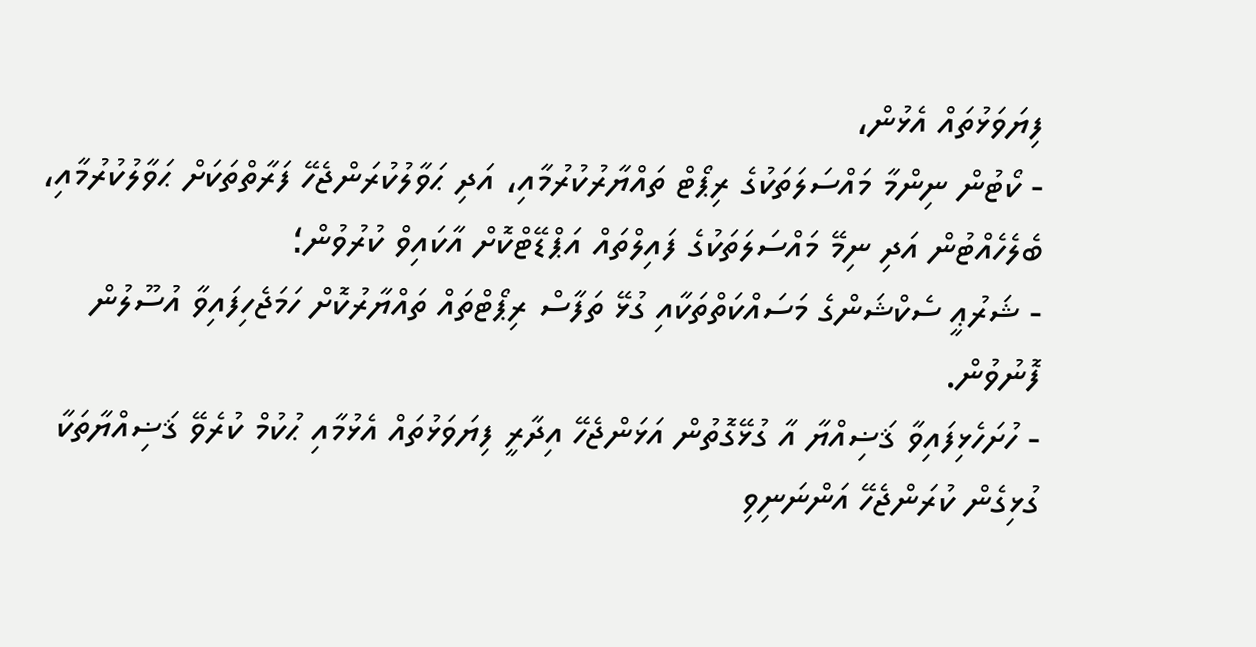ފިޔަވަޅުތައް އެޅުން،
- ކޯޓުން ނިންމާ މައްސަލަތަކުގެ ރިޕޯޓް ތައްޔާރުކުރުމާއި، އަދި ޙަވާލުކުރަންޖެހޭ ފަރާތްތަކަށް ޙަވާލުކުރުމާއި، ބެލެހެއްޓުން އަދި ނިމޭ މައްސަލަތަކުގެ ފައިލްތައް އަޕްޑޭޓްކޮށް އާކައިވް ކުރުވުން؛
- ޝަރުޢީ ސެކްޝަންގެ މަސައްކަތްތަކާއި ގުޅޭ ތަފާސް ރިޕޯޓްތައް ތައްޔާރުކޮށް ހަމަޖެހިފައިވާ އުސޫލުން ފޮނުވުން.
- ހުށަހެޅިފައިވާ ޤަޟިއްޔާ އާ ގުޅޭގޮތުން އަޅަންޖެހޭ އިދާރީ ފިޔަވަޅުތައް އެޅުމާއި ޙުކުމް ކުރެވޭ ޤަޟިއްޔާތަކާ ގުޅިގެން ކުރަންޖެހޭ އަންނަނިވި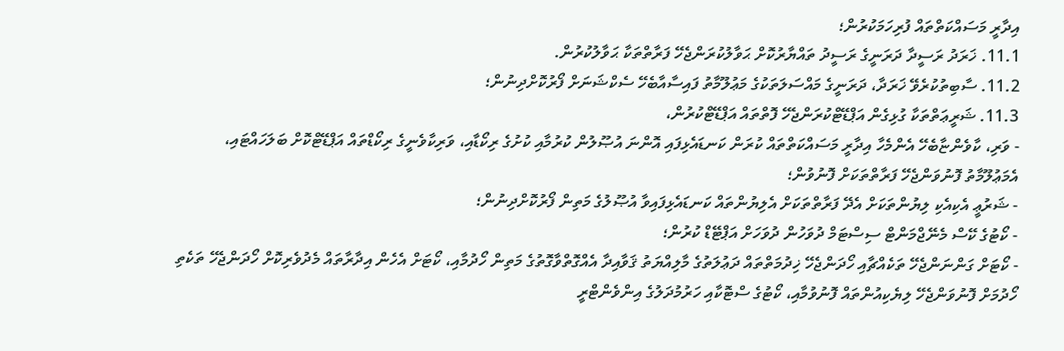އިދާރީ މަސައްކަތްތައް ފުރިހަމަކުރުން؛
11.1. ޚަރަދު ރަސީދާ ދަރަނީގެ ރަސީދު ތައްޔާރުކޮށް ޙަވާލުކުރަންޖެހޭ ފަރާތްތަކާ ޙަވާލުކުރުން.
11.2. ސާބިތުކުރެވޭ ޚަރަދާ، ދަރަނީގެ މައްސަލަތަކުގެ މަޢުލޫމާތު ފައިސާއާބެހޭ ސެކްޝަނަށް ފޯރުކޮށްދިނުން؛
11.3. ޝަރީޢަތްތަކާ ގުޅިގެން އަޕްޑޭޓްކުރަންޖެހޭ ފޮތްތައް އަޕްޑޭޓްކުރުން،
- ވަރި، ކާވެންޏާބެހޭ އެންމެހާ އިދާރީ މަސައްކަތްތައް ކުރަން ކަނޑައެޅިފައި އޮންނަ އުޞޫލުން ކުރުމާއި ކުށުގެ ރިކޯޑާއި، ވަރިކާވެނީގެ ރިކޯޑްތައް އަޕްޑޭޓްކޮށް ބަލަހައްޓައި، އެމަޢުލޫމާތު ފޮނުވަންޖެހޭ ފަރާތްތަކަށް ފޮނުވުން؛
- ޝަރުޢީ އެކިއެކި ލިޔުންތަކަށް އެދޭ ފަރާތްތަކަށް އެލިޔުންތައް ކަނޑައެޅިފައިވާ އުޞޫލުގެ މަތިން ފޯރުކޮށްދިނުން؛
- ކޯޓުގެ ކޭސް މެނޭޖްމަންޓް ސިސްޓަމް ދުވަހުން ދުވަހަށް އަޕްޓޭޑް ކުރުން؛
- ކޯޓަށް ގަންނަންޖެހޭ ތަކެއްޗާއި ހޯދަންޖެހޭ ޚިދުމަތްތައް ދަޢުލަތުގެ މާލިއްޔަތު ޤަވާއިދާ އެއްގޮތްވާގޮތުގެ މަތިން ހޯދުމާއި، ކޯޓަށް އެހެން އިދާރާތައް މެދުވެރިކޮށް ހޯދަންޖެހޭ ތަކެތި ހޯދުމަށް ފޮނުވަންޖެހޭ ލިޔެކިއުންތައް ފޮނުވުމާއި، ކޯޓުގެ ސްޓޮކާއި ހަރުމުދަލުގެ އިންވެންޓްރީ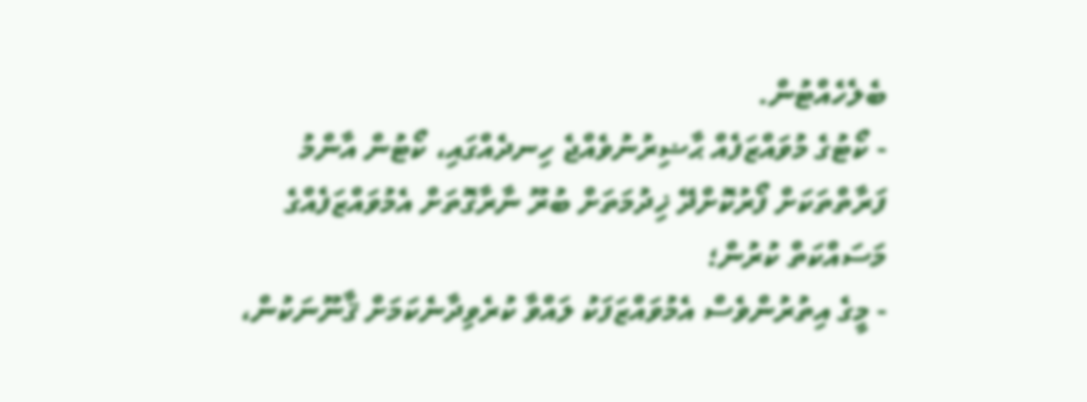ބެލެހެއްޓުން.
- ކޯޓުގެ މުވައްޒަފެއް ޙާޟިރުނުވެއްޖެ ހިނދެއްގައި، ކޯޓުން އާންމު ފަރާތްތަކަށް ފޯރުކޮށްދޭ ޚިދުމަތަށް ބުރޫ ނާރާގޮތަށް އެމުވައްޒަފެއްގެ މަސައްކަތް ކުރުން؛
- މީގެ އިތުރުންވެސް އެމުވައްޒަފަކު ލައްވާ ކުރެވިދާނެކަމަށް ޤާނޫނަކުން،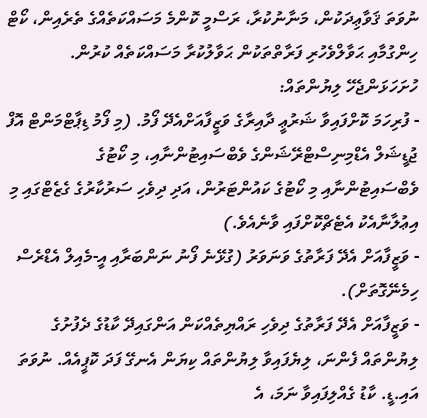ނުވަތަ ޤަވާޢިދަކުން، މަނާނުކުރާ، ރަސްމީ ކޮންމެ މަސައްކަތެއްގެ ތެރެއިން، ކޯޓް ހިންގުމާއި ޙަވާލްވެހުރި ފަރާތްތަކުން ޙަވާލުކުރާ މަސައްކަތެއް ކުރުން.
ހުށަހަޅަންޖެހޭ ލިޔުންތައް:
- ފުރިހަމަ ކޮށްފައިވާ ޝަރުޢީ ދާއިރާގެ ވަޒީފާއަށްއެދޭ ފޯމު. (މި ފޯމު ޑިޕާޓްމަންޓް އޮފް ޖުޑީޝަލް އެޑްމިނިސްޓްރޭޝަންގެ ވެބްސައިޓުންނާއި، މި ކޯޓުގެ ވެބްސައިޓުންނާއި މި ކޯޓުގެ ކައުންޓަރުން، އަދި ދިވެހި ސަރުކާރުގެ ގެޒެޓްގައި މި އިޢުލާނާއެކު އެޓެޗްކޮށްފައި ވާނެއެވެ.)
- ވަޒީފާއަށް އެދޭ ފަރާތުގެ ވަނަވަރު (ގުޅޭނެ ފޯނު ނަންބަރާއި އީ-މެއިލް އެޑްރެސް ހިމެނޭގޮތަށް).
- ވަޒީފާއަށް އެދޭ ފަރާތުގެ ދިވެހި ރައްޔިތެއްކަން އަންގައިދޭ ކާޑުގެ ދެފުށުގެ ލިޔުންތައް ފެންނަ، ލިޔެފައިވާ ލިޔުންތައް ކިޔަން އެނގޭ ފަދަ ކޮޕީއެއް. ނުވަތަ އައި.ޑީ. ކާޑު ގެއްލިފައިވާ ނަމަ، އެ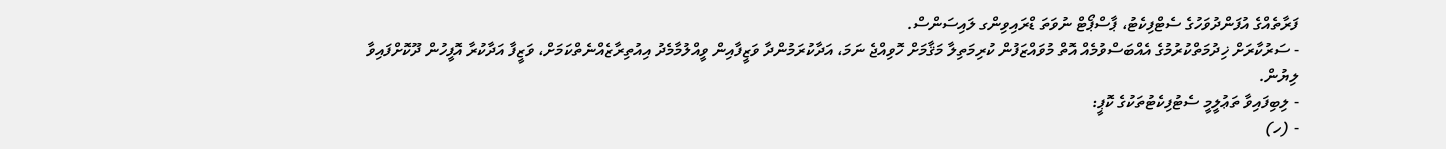ފަރާތެއްގެ އުފަންދުވަހުގެ ސެޓްފިކެޓު، ޕާސްޕޯޓް ނުވަތަ ޑްރައިވިންގ ލައިސަންސް.
- ސަރުކާރަށް ޚިދުމަތްކުރުމުގެ އެއްބަސްވުމެއް އޮތް މުވައްޒަފުން ކުރިމަތިލާ މަޤާމަށް ހޮވިއްޖެ ނަމަ، އަދާކުރަމުންދާ ވަޒީފާއިން ވީއްލުމާމެދު އިއުތިރާޒެއްނެތްކަމަށް، ވަޒީފާ އަދާކުރާ އޮފީހުން ދޫކޮށްފައިވާ ލިޔުން.
- ލިބިފައިވާ ތަޢުލީމީ ސެޓުފިކެޓުތަކުގެ ކޮޕީ:
- (ހ)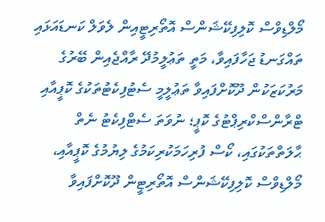މޯލްޑިވްސް ކޮލިފިކޭޝަންސް އޮތޯރިޓީއިން ލެވަލް ކަނޑައަޅައި ތައްގަނޑު ޖަހާފައިވާ، މަތީ ތަޢުލީމުދޭ ރާއްޖެއިން ބޭރުގެ މަރުކަޒަކުން ދޫކޮށްފައިވާ ތަޢުލީމީ ސެޓުފިކެޓުތަކުގެ ކޮޕީއާއި ޓްރާންސްކްރިޕްޓުގެ ކޮޕީ؛ ނުވަތަ ސެޓްފިކެޓު ނެތް ޙާލަތްތަކުގައި، ކޯސް ފުރިހަމަކުރިކަމުގެ ލިޔުމުގެ ކޮޕީއާއި، މޯލްޑިވްސް ކޮލިފިކޭޝަންސް އޮތޯރިޓީން ދޫކޮށްފައިވާ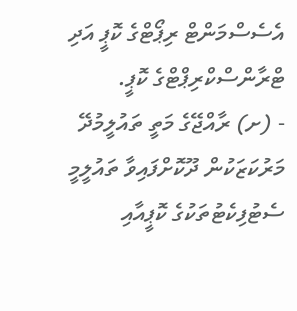އެސެސްމަންޓް ރިޕޯޓްގެ ކޮޕީ އަދި ޓްރާންސްކްރިޕްޓްގެ ކޮޕީ.
- (ށ) ރާއްޖޭގެ މަތީ ތައުލީމުދޭ މަރުކަޒަކުން ދޫކޮށްފައިވާ ތައުލީމީ ސެޓުފިކެޓުތަކުގެ ކޮޕީއާއި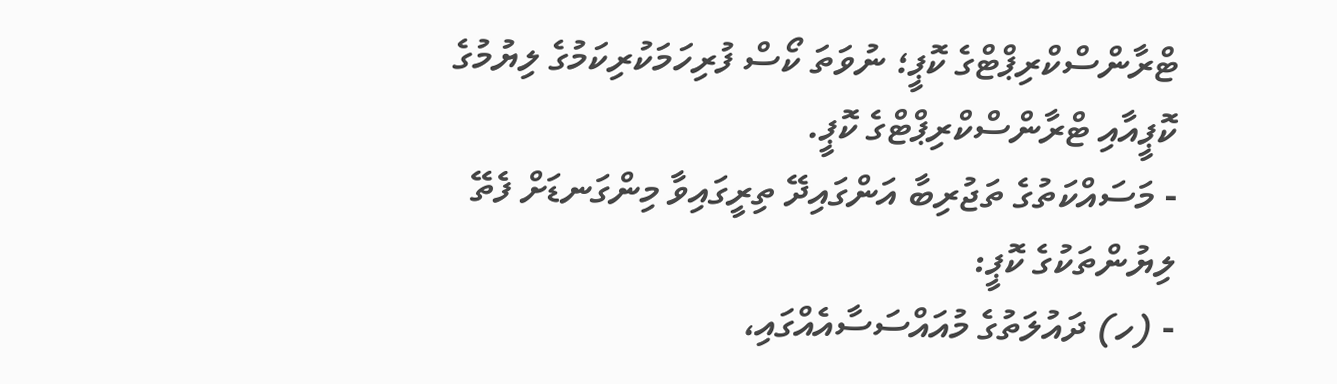ޓްރާންސްކްރިޕްޓްގެ ކޮޕީ؛ ނުވަތަ ކޯސް ފުރިހަމަކުރިކަމުގެ ލިޔުމުގެ ކޮޕީއާއި ޓްރާންސްކްރިޕްޓްގެ ކޮޕީ.
- މަސައްކަތުގެ ތަޖުރިބާ އަންގައިދޭ ތިރީގައިވާ މިންގަނޑަށް ފެތޭ ލިޔުންތަކުގެ ކޮޕީ:
- (ހ) ދައުލަތުގެ މުއައްސަސާއެއްގައި،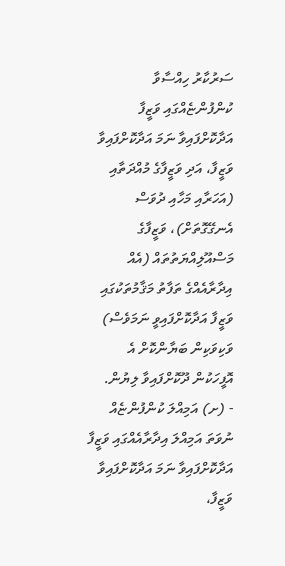ސަރުކާރު ހިއްސާވާ ކުންފުންޏެއްގައި ވަޒީފާ އަދާކޮށްފައިވާ ނަމަ އަދާކޮށްފައިވާ ވަޒީފާ، އަދި ވަޒީފާގެ މުއްދަތާއި (އަހަރާއި މަހާއި ދުވަސް އެނގޭގޮތަށް)، ވަޒީފާގެ މަސްއޫލިއްޔަތުތައް (އެއް އިދާރާއެއްގެ ތަފާތު މަޤާމުތަކުގައި ވަޒީފާ އަދާކޮށްފައިވީ ނަމަވެސް) ވަކިވަކިން ބަޔާންކޮށް އެ އޮފީހަކުން ދޫކޮށްފައިވާ ލިޔުން.
- (ށ) އަމިއްލަ ކުންފުންޏެއް ނުވަތަ އަމިއްލަ އިދާރާއެއްގައި ވަޒީފާ އަދާކޮށްފައިވާ ނަމަ އަދާކޮށްފައިވާ ވަޒީފާ،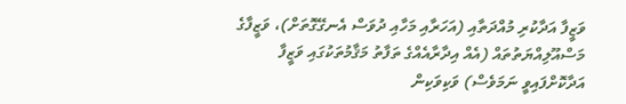ވަޒީފާ އަދާކުރި މުއްދަތާއި (އަހަރާއި މަހާއި ދުވަސް އެނގޭގޮތަށް)، ވަޒީފާގެ މަސްއޫލިއްޔަތުތައް (އެއް އިދާރާއެއްގެ ތަފާތު މަޤާމުތަކުގައި ވަޒީފާ އަދާކޮށްފައިވީ ނަމަވެސް) ވަކިވަކިން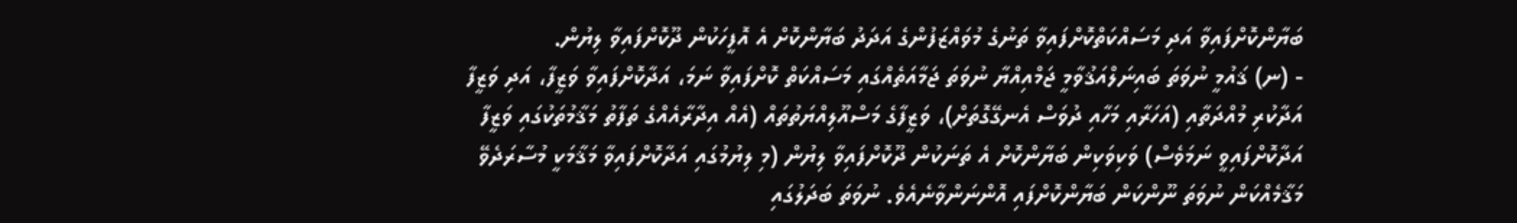ބަޔާންކޮށްފައިވާ އަދި މަސައްކަތްކޮށްފައިވާ ތަނުގެ މުވައްޒަފުންގެ އަދަދު ބަޔާންކޮށް އެ އޮފީހަކުން ދޫކޮށްފައިވާ ލިޔުން.
- (ނ) ޤައުމީ ނުވަތަ ބައިނަލްއަޤުވާމީ ޖަމްއިއްޔާ ނުވަތަ ޖަމާއަތެއްގައި މަސައްކަތް ކޮށްފައިވާ ނަމަ، އަދާކޮށްފައިވާ ވަޒީފާ، އަދި ވަޒީފާ އަދާކުރި މުއްދަތާއި (އަހަރާއި މަހާއި ދުވަސް އެނގޭގޮތަށް)، ވަޒީފާގެ މަސްއޫލިއްޔަތުތައް (އެއް އިދާރާއެއްގެ ތަފާތު މަޤާމުތަކުގައި ވަޒީފާ އަދާކޮށްފައިވީ ނަމަވެސް) ވަކިވަކިން ބަޔާންކޮށް އެ ތަނަކުން ދޫކޮށްފައިވާ ލިޔުން (މި ލިޔުމުގައި އަދާކޮށްފައިވާ މަޤާމަކީ މުސާރަދެވޭ މަޤާމެއްކަން ނުވަތަ ނޫންކަން ބަޔާންކޮށްފައި އޮންނަންވާނެއެވެ. ނުވަތަ ބަދަލުގައި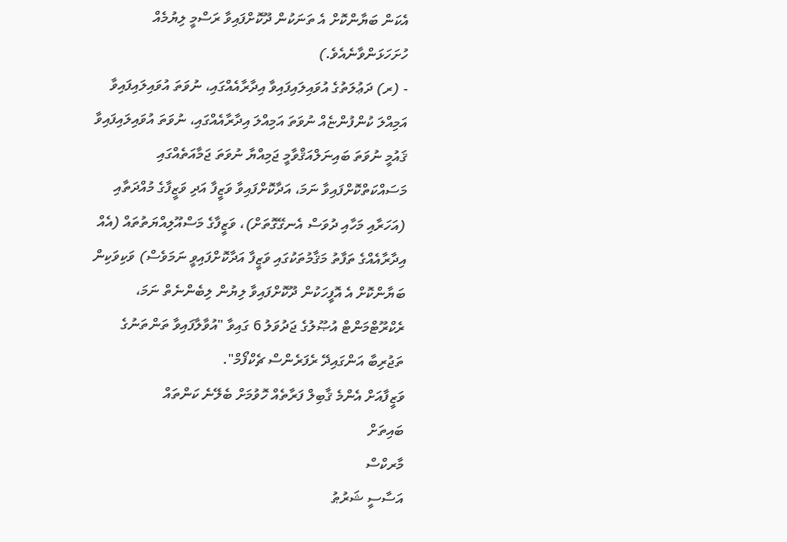އެކަން ބަޔާންކޮށް އެ ތަނަކުން ދޫކޮށްފައިވާ ރަސްމީ ލިޔުމެއް ހުށަހަޅަންވާނެއެވެ.)
- (ރ) ދަޢުލަތުގެ އުވައިލައިފައިވާ އިދާރާއެއްގައި، ނުވަތަ އުވައިލައިފައިވާ އަމިއްލަ ކުންފުންޏެއް ނުވަތަ އަމިއްލަ އިދާރާއެއްގައި، ނުވަތަ އުވައިލައިފައިވާ ޤައުމީ ނުވަތަ ބައިނަލްއަޤްވާމީ ޖަމިއްޔާ ނުވަތަ ޖަމާއަތެއްގައި މަސައްކަތްކޮށްފައިވާ ނަމަ، އަދާކޮށްފައިވާ ވަޒީފާ އަދި ވަޒީފާގެ މުއްދަތާއި (އަހަރާއި މަހާއި ދުވަސް އެނގޭގޮތަށް)، ވަޒީފާގެ މަސްއޫލިއްޔަތުތައް (އެއް އިދާރާއެއްގެ ތަފާތު މަޤާމުތަކުގައި ވަޒީފާ އަދާކޮށްފައިވީ ނަމަވެސް) ވަކިވަކިން ބަޔާންކޮށް އެ އޮފީހަކުން ދޫކޮށްފައިވާ ލިޔުން ލިބެންނެތް ނަމަ، ރެކްރޫޓްމަންޓް އުޞޫލުގެ ޖަދުވަލު 6 ގައިވާ "އުވާލާފައިވާ ތަންތަނުގެ ތަޖުރިބާ އަންގައިދޭ ރެފަރެންސް ޗެކްފޯމް".
ވަޒީފާއަށް އެންމެ ޤާބިލް ފަރާތެއް ހޮވުމަށް ބެލޭނެ ކަންތައް
ބައިތަށް
މާރކްސް
އަސާސީ ޝަރުޠު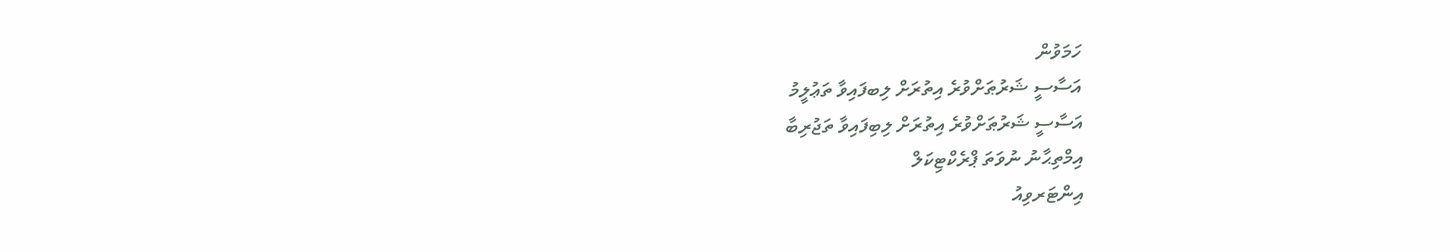ހަމަވުން
އަސާސީ ޝަރުޠަށްވުރެ އިތުރަށް ލިބފައިވާ ތަޢުލީމު
އަސާސީ ޝަރުޠަށްވުރެ އިތުރަށް ލިބިފައިވާ ތަޖުރިބާ
އިމްތިޙާނު ނުވަތަ ޕްރެކްޓިކަލް
އިންޓަރވިއު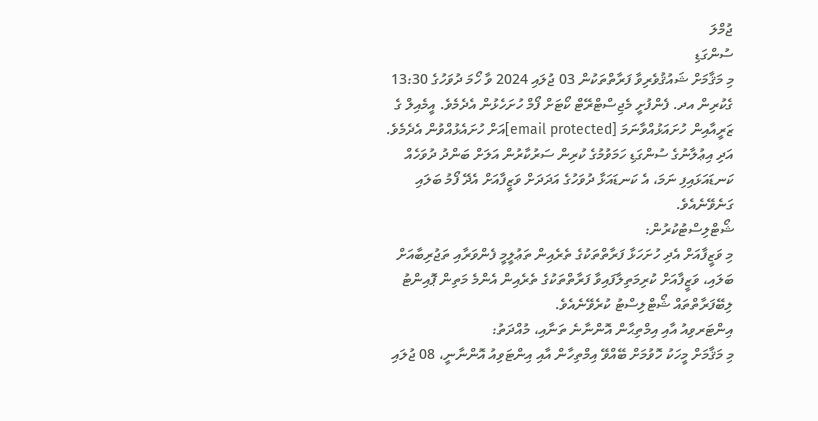ޖުމްލަ
ސުންގަޑި
މި މަޤާމަށް ޝައުޤުވެރިވާ ފަރާތްތަކުން 03 ޖުލައި 2024 ވާ ހޯމަ ދުވަހުގެ 13:30 ގެކުރިން އދ. ފެންފުށީ މެޖިސްޓްރޭޓް ކޯޓަށް ފޯމް ހުށަހެޅުން އެދެމެވެ. އީމެއިލް ގެ ޒަރީއާއިން ހުށައަޅުއްވާނަމަ [email protected]އަށް ހުށައެޅުއްވުން އެދެމެވެ.
އަދި އިޢުލާނުގެ ސުންގަޑި ހަމަވުމުގެ ކުރިން ސަރުކާރުން އަލަށް ބަންދު ދުވަހެއް ކަނޑައަޅައިފި ނަމަ، އެ ކަނޑައަޅާ ދުވަހުގެ އަދަދަށް ވަޒީފާއަށް އެދޭ ފޯމު ބަލައި ގަނެވޭނެއެވެ.
ޝޯޓްލިސްޓުކުރުން:
މި ވަޒީފާއަށް އެދި ހުށަހަޅާ ފަރާތްތަކުގެ ތެރެއިން ތަޢުލީމީ ފެންވަރާއި ތަޖުރިބާއަށް ބަލައި، ވަޒީފާއަށް ކުރިމަތިލާފައިވާ ފަރާތްތަކުގެ ތެރެއިން އެންމެ މަތިން ޕޮއިންޓު ލިބޭފަރާތްތައް ޝޯޓްލިސްޓު ކުރެވޭނެއެވެ.
އިންޓަރވިއު އާއި އިމްތިޙާން އޮންނާނެ ތަނާއި، މުއްދަތު:
މި މަޤާމަށް މީހަކު ހޮވުމަށް ބޭއްވޭ އިމްތިހާން އާއި އިންޓަވިއު އޮންނާނީ، 08 ޖުލައި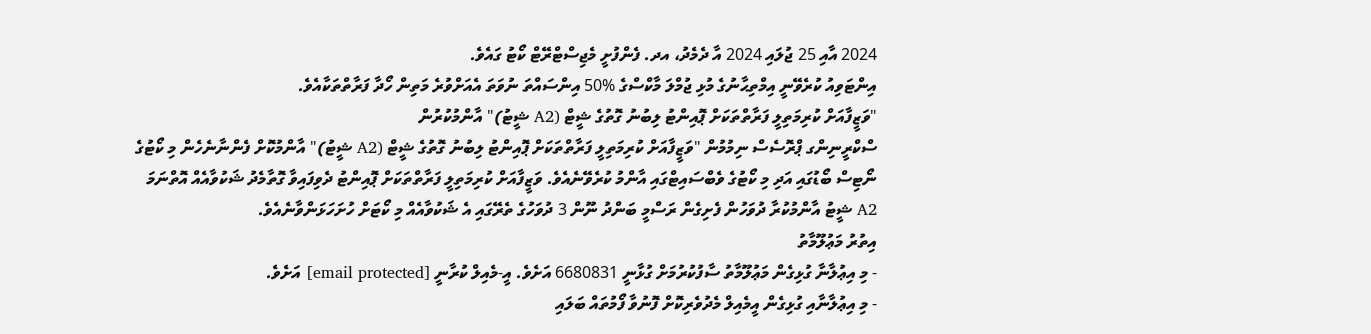2024 އާއި 25 ޖުލައި 2024 އާ ދެމެދު، އދ. ފެންފުށީ މެޖިސްޓްރޭޓް ކޯޓު ގައެވެ.
އިންޓަވިއު ކުރެވޭނީ އިމްތިޙާނުގެ މުޅި ޖުމްލަ މާކްސްގެ %50 އިންސައްތަ ނުވަތަ އެއަށްވުރެ މަތިން ހޯދާ ފަރާތްތަކާއެވެ.
"ވަޒީފާއަށް ކުރިމަތިލީ ފަރާތްތަކަށް ޕޮއިންޓު ލިބުނު ގޮތުގެ ޝީޓް (A2 ޝީޓު)" އާންމުކުރުން
ސްކްރީނިންގ ޕްރޮސެސް ނިމުމުން "ވަޒީފާއަށް ކުރިމަތިލީ ފަރާތްތަކަށް ޕޮއިންޓު ލިބުނު ގޮތުގެ ޝީޓް (A2 ޝީޓު)" އާންމުކޮށް ފެންނާނެހެން މި ކޯޓުގެ ނޯޓިސް ބޯޑުގައި އަދި މި ކޯޓުގެ ވެބްސައިޓްގައި އާންމު ކުރެވޭނެއެވެ. ވަޒީފާއަށް ކުރިމަތިލީ ފަރާތްތަކަށް ޕޮއިންޓު ދެވިފައިވާ ގޮތާމެދު ޝަކުވާއެއް އޮތްނަމަ A2 ޝީޓު އާންމުކުރާ ދުވަހުން ފެށިގެން ރަސްމީ ބަންދު ނޫން 3 ދުވަހުގެ ތެރޭގައި އެ ޝަކުވާއެއް މި ކޯޓަށް ހުށަހަޅަންވާނެއެވެ.
އިތުރު މަޢުލޫމާތު
- މި އިޢުލާނާ ގުޅިގެން މަޢުލޫމާތު ސާފުކުރުމަށް ގުޅާނީ 6680831 އަށެވެ. އީ-މެއިލް ކުރާނީ [email protected] އަށެވެ.
- މި އިޢުލާނާއި ގުޅިގެން އީމެއިލް މެދުވެރިކޮށް ފޮނުވާ ފޯމުތައް ބަލައި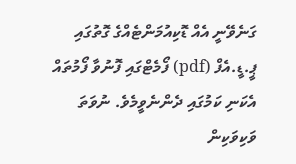ގަނެވޭނީ އެއް ޑޮކިއުމަންޓެއްގެ ގޮތުގައި ޕީ.ޑީ.އެފް (pdf) ފޯމެޓްގައި ފޮނުވާ ފޯމުތައް އެކަނި ކަމުގައި ދެންނެވީމެވެ. ނުވަތަ ވަކިވަކިން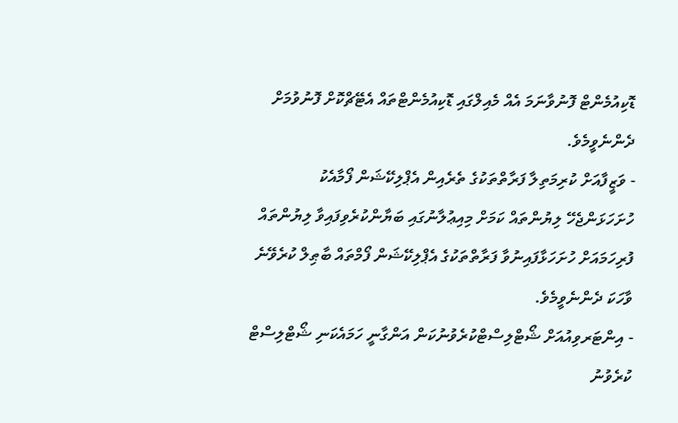ޑޮކިއުމެންޓް ފޮނުވާނަމަ އެއް މެއިލްގައި ޑޮކިއުމެންޓްތައް އެޓޭޗްކޮށް ފޮނުވުމަށް ދެންނެވީމެވެ.
- ވަޒީފާއަށް ކުރިމަތިލާ ފަރާތްތަކުގެ ތެރެއިން އެޕްލިކޭޝަން ފޯމާއެކު ހުށަހަޅަންޖެހޭ ލިޔުންތައް ކަމަށް މިއިޢުލާނުގައި ބަޔާންކުރެވިފައިވާ ލިޔުންތައް ފުރިހަމައަށް ހުށަހަޅާފައިނުވާ ފަރާތްތަކުގެ އެޕްލިކޭޝަން ފޯމްތައް ބާޠިލް ކުރެވޭނެ ވާހަކަ ދެންނެވީމެވެ.
- އިންޓަރވިއުއަށް ޝޯޓްލިސްޓްކުރެވުނުކަން އަންގާނީ ހަމައެކަނި ޝޯޓްލިސްޓް ކުރެވުނު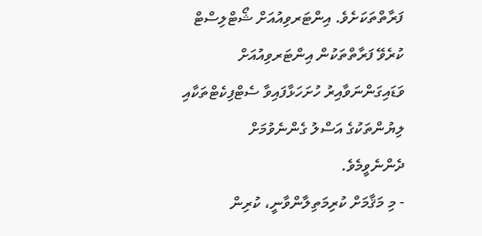ފަރާތްތަކަށެވެ. އިންޓަރވިއުއަށް ޝޯޓްލިސްޓް ކުރެވޭ ފަރާތްތަކުން އިންޓަރވިއުއަށް ވަޑައިގަންނަވާއިރު ހުށަހަޅާފައިވާ ސެޓްފިކެޓްތަކާއި ލިޔުންތަކުގެ އަސްލު ގެންނެވުމަށް ދެންނެވީމެވެ.
- މި މަޤާމަށް ކުރިމަތިލާންވާނީ، ކުރިން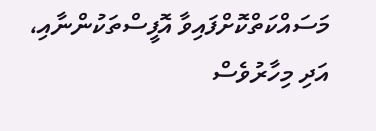މަސައްކަތްކޮށްފައިވާ އޮފީސްތަކުންނާއި، އަދި މިހާރުވެސް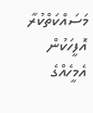މަސައްކަތްކުރާ އޮފީހަކުން އެމީހެއްގެ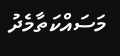މަސައްކަތާމެދު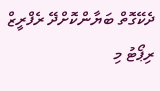ދެކޭގޮތް ބަޔާންކޮށްދޭ ރެފްރީޒް ރިޕޯޓު މި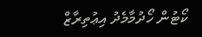ކޯޓުން ހޯދުމާމެދު އިޢުތިރާޒް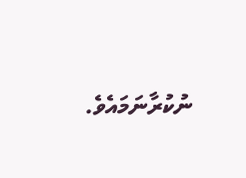ނުކުރާނަމައެވެ.